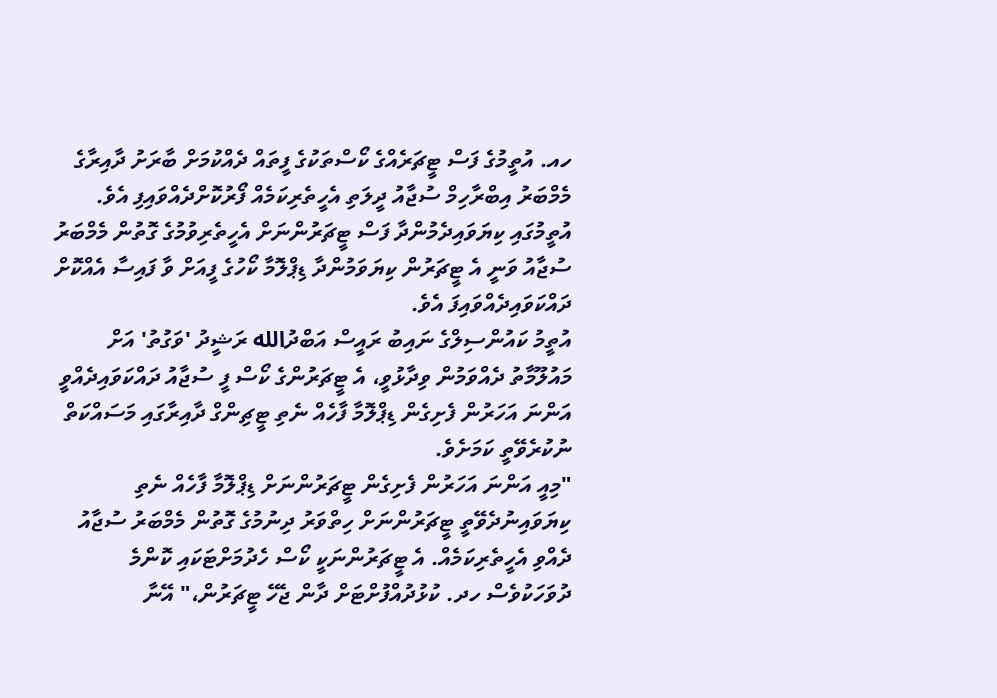ހއ. އުތީމުގެ ފަސް ޓީޗަރެއްގެ ކޯސްތަކުގެ ފީތައް ދެއްކުމަށް ބާރަށު ދާއިރާގެ މެމްބަރު އިބްރާހިމް ސުޖާއު ދީލަތި އެހީތެރިކަމެއް ފޯރުކޮށްދެއްވައިފި އެވެ.
އުތީމުގައި ކިޔަވައިދެމުންދާ ފަސް ޓީޗަރުންނަށް އެހީތެރިވުމުގެ ގޮތުން މެމްބަރު ސުޖާއު ވަނީ އެ ޓީޗަރުން ކިޔަވަމުންދާ ޑިޕްލޮމާ ކޯހުގެ ފީއަށް ވާ ފައިސާ އެއްކޮށް ދައްކަވައިދެއްވައިފަ އެވެ.
އުތީމު ކައުންސިލްގެ ނައިބު ރައީސް އަބްދުالله ރަޝީދު 'ވަގުތު' އަށް މައުލޫމާތު ދެއްވަމުން ވިދާޅުވީ، އެ ޓީޗަރުންގެ ކޯސް ފީ ސުޖާއު ދައްކަވައިދެއްވީ އަންނަ އަހަރުން ފެށިގެން ޑިޕްލޮމާ ފާހެއް ނެތި ޓީޗިންގް ދާއިރާގައި މަސައްކަތް ނުކުރެވޭތީ ކަމަށެވެ.
"މިއީ އަންނަ އަހަރުން ފެށިގެން ޓީޗަރުންނަށް ޑިޕްލޮމާ ފާހެއް ނެތި ކިޔަވައިނުދެވޭތީ ޓީޗަރުންނަށް ހިތްވަރު ދިނުމުގެ ގޮތުން މެމްބަރު ސުޖާއު ދެއްވި އެހީތެރިކަމެއް. އެ ޓީޗަރުންނަކީ ކޯސް ހެދުމަށްޓަކައި ކޮންމެ ދުވަހަކުވެސް ހދ. ކުޅުދުއްފުށްޓަށް ދާން ޖެހޭ ޓީޗަރުން،" އޭނާ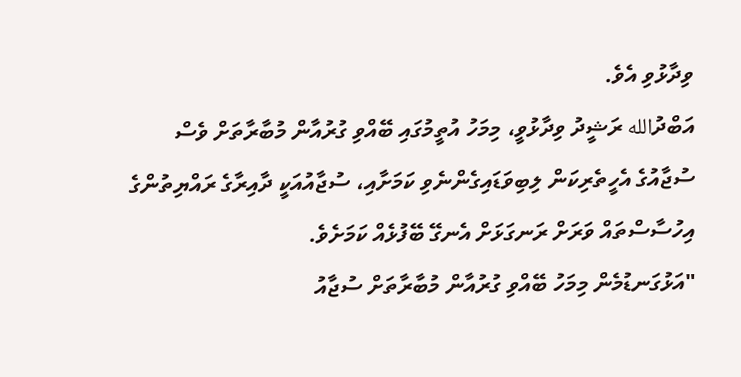ވިދާޅުވި އެވެ.
އަބްދުالله ރަޝީދު ވިދާޅުވީ، މިމަހު އުތީމުގައި ބޭއްވި ގުރުއާން މުބާރާތަށް ވެސް ސުޖާއުގެ އެހީތެރިކަން ލިބިވަޑައިގެންނެވި ކަމަށާއި، ސުޖާއުއަކީ ދާއިރާގެ ރައްޔިތުންގެ އިހުސާސްތައް ވަރަށް ރަނގަޅަށް އެނގޭ ބޭފުޅެއް ކަމަށެވެ.
"އަޅުގަނޑުމެން މިމަހު ބޭއްވި ގުރުއާން މުބާރާތަށް ސުޖާއު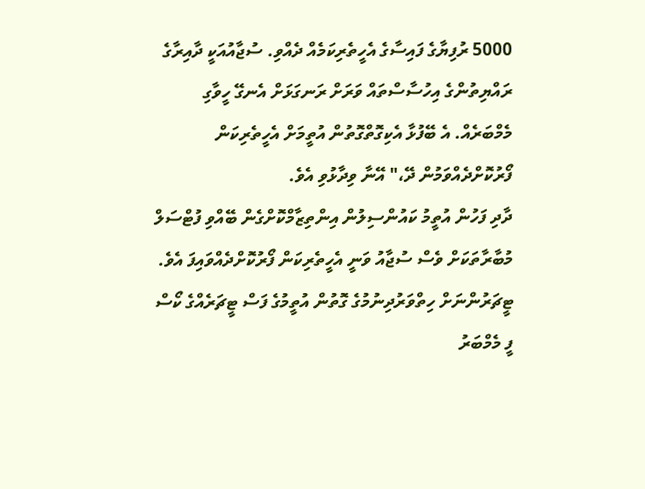5000 ރުފިޔާގެ ފައިސާގެ އެހީތެރިކަމެއް ދެއްވި. ސުޖާއުއަކީ ދާއިރާގެ ރައްޔިތުންގެ އިހުސާސްތައް ވަރަށް ރަނގަޅަށް އެނގޭ ހީވާގި މެމްބަރެއް. އެ ބޭފުޅާ އެކިގޮތްގޮތުން އުތީމަށް އެހީތެރިކަން ފޯރުކޮށްދެއްވަމުން ދޭ،" އޭނާ ވިދާޅުވި އެވެ.
ދާދި ފަހުން އުތީމު ކައުންސިލުން އިންތިޒާމްކޮށްގެން ބޭއްވި ފުޓްސަލް މުބާރާތަކަށް ވެސް ސުޖާއު ވަނީ އެހީތެރިކަން ފޯރުކޮށްދެއްވައިފަ އެވެ.
ޓީޗަރުންނަށް ހިތްވަރުދިނުމުގެ ގޮތުން އުތީމުގެ ފަސް ޓީޗަރެއްގެ ކޯސް ފީ މެމްބަރު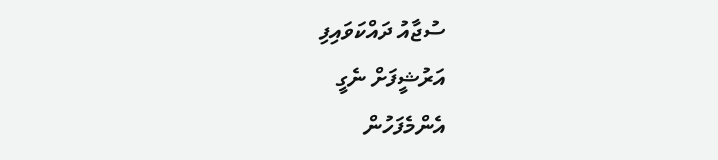ސުޖާއު ދައްކަވައިފި
އަރުޝީފަށް ނެގީ
އެންމެފަހުން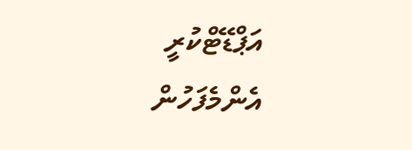އަޕްޑޭޓްކުރީ
އެންމެފަހުން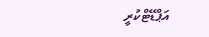އަޕްޑޭޓްކުރީ